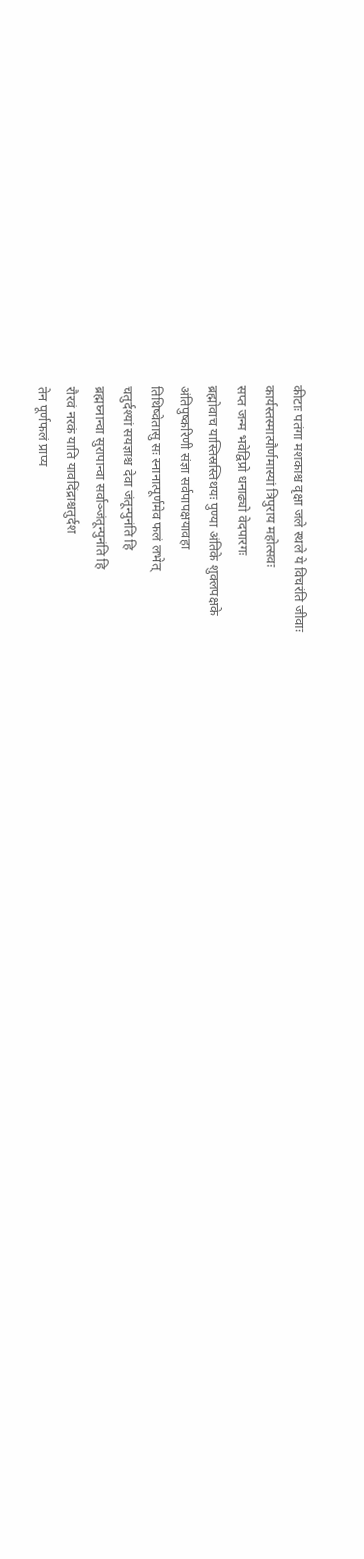कीटाः पतंगा मशकाश्च वृक्षा जले स्थले ये विचरंति जीवाः
कार्यस्तस्मात्पौर्णमास्यां त्रिपुराय महोत्सवः
सप्त जन्म भवेद्विप्रो धनाढ्यो वेदपारगः
ब्रह्मोवाच यास्तिस्रस्तिथयः पुण्या अंतिके शुक्लपक्षके
अंतिपुष्करिणी संज्ञा सर्वपापक्षयावहा
तिथिष्वेतासु सः स्नानात्पूर्णमेव फलं लभेत्
चतुर्दश्यां सयज्ञाश्च देवा जंतून्पुनंति हि
ब्रह्मघ्नान्वा सुरापान्वा सर्वाञ्जंतून्पुनंति हि
रौरवं नरकं याति यावदिंद्राश्चतुर्दश
तेन पूर्णफलं प्राप्य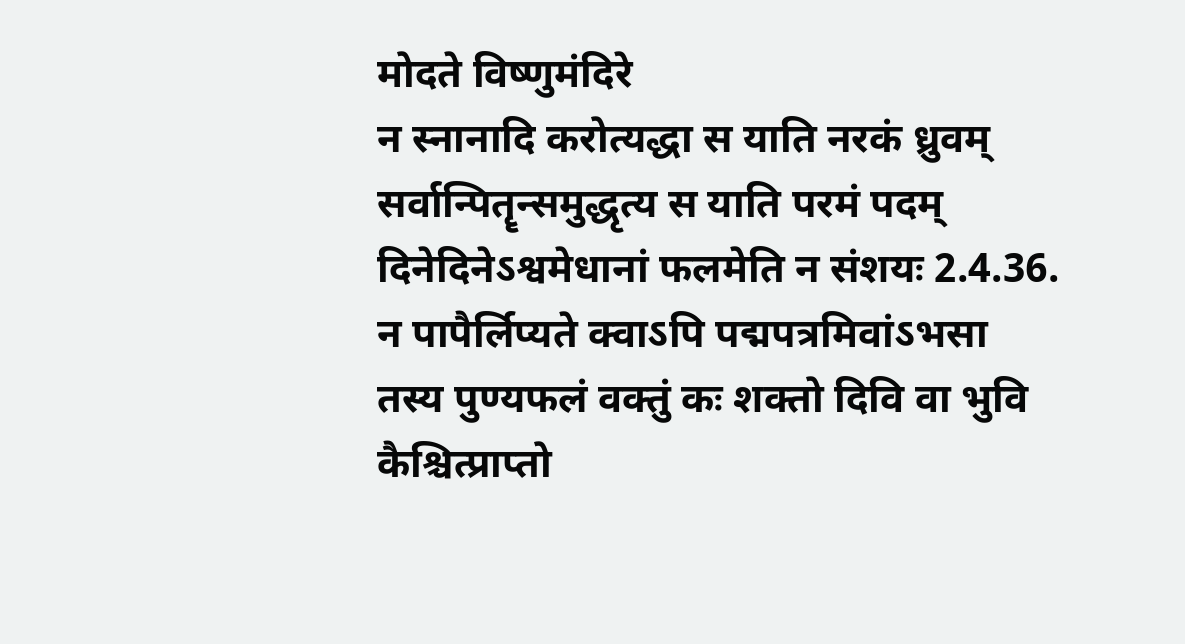मोदते विष्णुमंदिरे
न स्नानादि करोत्यद्धा स याति नरकं ध्रुवम्
सर्वान्पितॄन्समुद्धृत्य स याति परमं पदम्
दिनेदिनेऽश्वमेधानां फलमेति न संशयः 2.4.36.
न पापैर्लिप्यते क्वाऽपि पद्मपत्रमिवांऽभसा
तस्य पुण्यफलं वक्तुं कः शक्तो दिवि वा भुवि
कैश्चित्प्राप्तो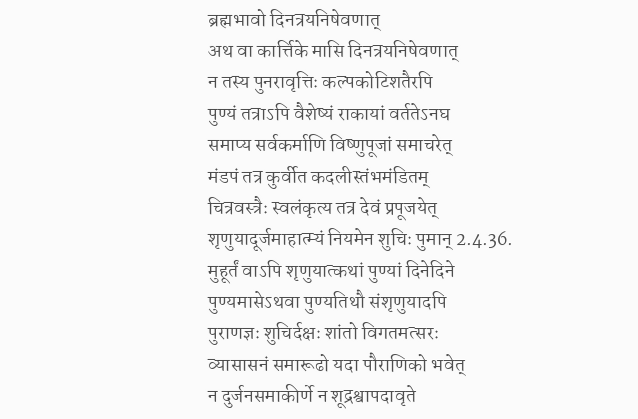ब्रह्मभावो दिनत्रयनिषेवणात्
अथ वा कार्त्तिके मासि दिनत्रयनिषेवणात्
न तस्य पुनरावृत्तिः कल्पकोटिशतैरपि
पुण्यं तत्राऽपि वैशेष्यं राकायां वर्ततेऽनघ
समाप्य सर्वकर्माणि विष्णुपूजां समाचरेत्
मंडपं तत्र कुर्वीत कदलीस्तंभमंडितम्
चित्रवस्त्रैः स्वलंकृत्य तत्र देवं प्रपूजयेत्
शृणुयादूर्जमाहात्म्यं नियमेन शुचिः पुमान् 2.4.36.
मुहूर्तं वाऽपि शृणुयात्कथां पुण्यां दिनेदिने
पुण्यमासेऽथवा पुण्यतिथौ संशृणुयादपि
पुराणज्ञः शुचिर्दक्षः शांतो विगतमत्सरः
व्यासासनं समारूढो यदा पौराणिको भवेत्
न दुर्जनसमाकीर्णे न शूद्रश्वापदावृते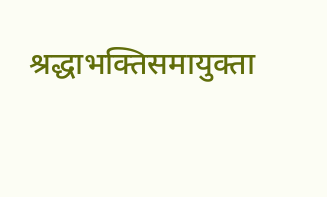श्रद्धाभक्तिसमायुक्ता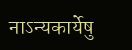नाऽन्यकार्येषु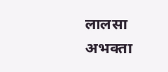लालसा
अभक्ता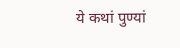ये कथां पुण्यां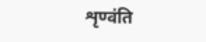शृण्वंति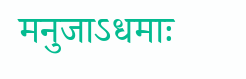मनुजाऽधमाः